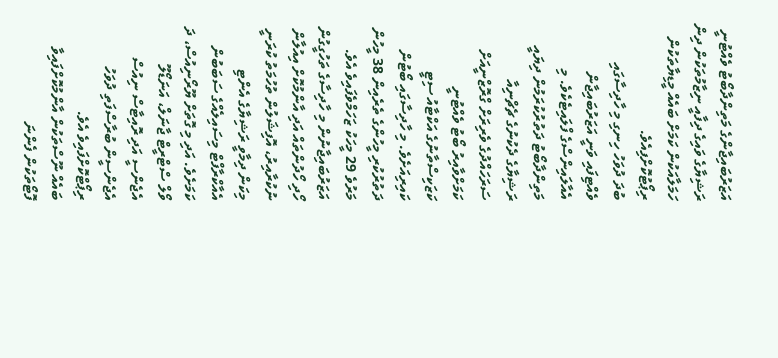އަޒަރުބައިޖާންގެ މަތިންދާބޯޓު ވެއްޓުނީ ރަޝިޔާގެ ވައިގެ ދިފާއީ ނިޒާމުތަކުން ދިން ހަމަލާއަކުން ކަމަށް ބައެއް މީޑިޔާތަކުން ރިޕޯޓުކޮށްފިއެވެ.
ބުދަ ދުވަހު ހިނގި މި ހާދިސާގައި ވެއްޓިފައި ވަނީ އަޒަރުބައިޖާން އެއާލައިންސްގެ ފްލައިޓެކެވެ. މި މަތިންދާބޯޓު ދަތުރުކުރަމުން ދިޔައީ ރަޝިޔާގެ ދެކުނުގެ ޗެޗްނިއާ ސަރަހައްދުގެ ވެރިރަށް ގްރޮޒްނީއަށް ކަމަށްވާއިރު ބޯޓު ވެއްޓުނީ ކަޒަކިސްތާނުގެ އަކްޓާއު ސިޓީ ކައިރިއަށެވެ. މި ހާދިސާގައި ބޯޓުން ދަތުރުކުރި މީހުންގެ ތެރެއިން 38 މީހުން މަރުވެ 29 މީހަކު ޒަހަމްވެފައިވެ އެވެ.
އަޒަރުބައިޖާނުން މި ހާދިސާގެ ތަހުގީގުން ހޯދި ހޯދުންތައް އަދި އާންމުކޮށް އިއުލާން ނުކުރާއިރު، އޮފިޝަލުން ތުހުމަތު ކުރަނީ މިކަން ދިމާވީ ރަޝިޔާގެ އެންޓި އެއާކްރާފްޓް މިސައިލެއްގެ ސަބަބުން ކަމަށެވެ. އަދި މި ގޮތަށް ޔޫރޯނިއުސް، ދަ ވޯލް ސްޓްރީޓް ޖާނަލް، އަނަޑޯލޫ އެޖެންސީ އަދި ރޮއިޓާސް ނިއުސް އެޖެންސީން ބުރާސްފަތި ދުވަހު ރިޕޯޓްކޮށްފައިވެ އެވެ.
ބައެއް ނޫސްތަކުން އާންމުކޮށްފައިވާ ފޮޓޯތަކުން ފެންނަ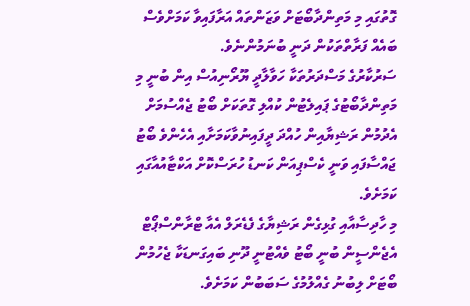ގޮތުގައި މި މަތިންދާބޯޓަށް ވަޒަންތައް އަރާފައިވާ ކަމަށްވެސް ބައެއް ފަރާތްތަކުން ދަނީ ބުނަމުންނެވެ.
ސަރުކާރުގެ މަސްދަރުތަކާ ހަވާލާދީ ޔޫރޯނިއުސް އިން ބުނީ މި މަތިންދާބޯޓުގެ ޕައިލެޓުން ކުއްލި ގޮތަކަށް ބޯޓު ޖެއްސުމަށް އެދުމުން ރަޝިޔާއިން ހުއްދަ ދީފައިނުވާކަމަށާއި އެހެންވެ ބޯޓު ޖައްސާފައި ވަނީ ކެސްޕިއަން ކަނޑު ހުރަސްކޮށް އަކްޓާއުއާގައި ކަމަށެވެ.
މި ހާދިސާއާއި ގުޅިގެން ރަޝިޔާގެ ފެޑެރަލް އެއާ ޓްރާންސްޕޯޓް އެޖެންސީން ބުނީ ބޯޓު ވެއްޓުނީ ދޫނި ބައިގަނޑަކާ ޖެހުމުން ބޯޓަށް ލިބުނު ގެއްލުމުގެ ސަބަބުން ކަމަށެވެ.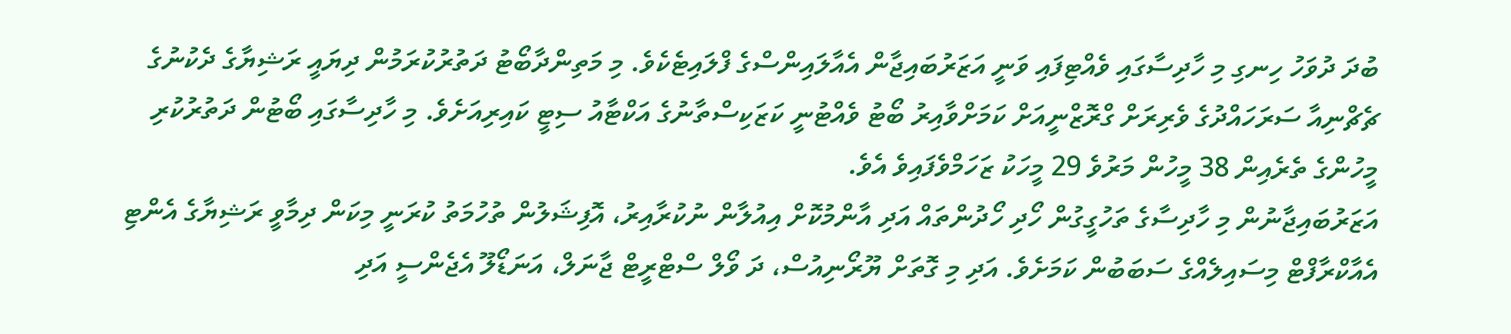ބުދަ ދުވަހު ހިނގި މި ހާދިސާގައި ވެއްޓިފައި ވަނީ އަޒަރުބައިޖާން އެއާލައިންސްގެ ފްލައިޓެކެވެ. މި މަތިންދާބޯޓު ދަތުރުކުރަމުން ދިޔައީ ރަޝިޔާގެ ދެކުނުގެ ޗެޗްނިއާ ސަރަހައްދުގެ ވެރިރަށް ގްރޮޒްނީއަށް ކަމަށްވާއިރު ބޯޓު ވެއްޓުނީ ކަޒަކިސްތާނުގެ އަކްޓާއު ސިޓީ ކައިރިއަށެވެ. މި ހާދިސާގައި ބޯޓުން ދަތުރުކުރި މީހުންގެ ތެރެއިން 38 މީހުން މަރުވެ 29 މީހަކު ޒަހަމްވެފައިވެ އެވެ.
އަޒަރުބައިޖާނުން މި ހާދިސާގެ ތަހުގީގުން ހޯދި ހޯދުންތައް އަދި އާންމުކޮށް އިއުލާން ނުކުރާއިރު، އޮފިޝަލުން ތުހުމަތު ކުރަނީ މިކަން ދިމާވީ ރަޝިޔާގެ އެންޓި އެއާކްރާފްޓް މިސައިލެއްގެ ސަބަބުން ކަމަށެވެ. އަދި މި ގޮތަށް ޔޫރޯނިއުސް، ދަ ވޯލް ސްޓްރީޓް ޖާނަލް، އަނަޑޯލޫ އެޖެންސީ އަދި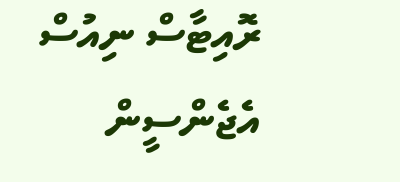ރޮއިޓާސް ނިއުސް އެޖެންސީން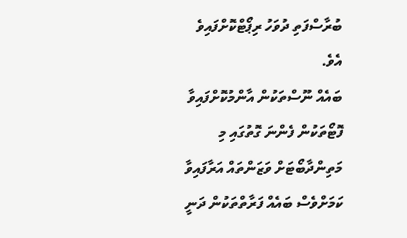ބުރާސްފަތި ދުވަހު ރިޕޯޓްކޮށްފައިވެ އެވެ.
ބައެއް ނޫސްތަކުން އާންމުކޮށްފައިވާ ފޮޓޯތަކުން ފެންނަ ގޮތުގައި މި މަތިންދާބޯޓަށް ވަޒަންތައް އަރާފައިވާ ކަމަށްވެސް ބައެއް ފަރާތްތަކުން ދަނީ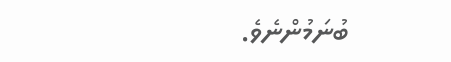ބުނަމުންނެވެ.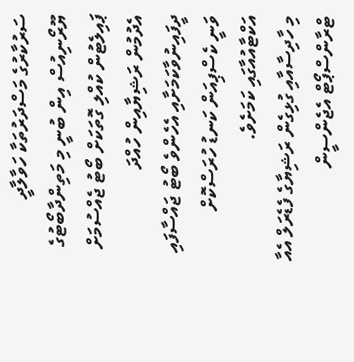ސަރުކާރުގެ މަސްދަރުތަކާ ހަވާލާދީ ޔޫރޯނިއުސް އިން ބުނީ މި މަތިންދާބޯޓުގެ ޕައިލެޓުން ކުއްލި ގޮތަކަށް ބޯޓު ޖެއްސުމަށް އެދުމުން ރަޝިޔާއިން ހުއްދަ ދީފައިނުވާކަމަށާއި އެހެންވެ ބޯޓު ޖައްސާފައި ވަނީ ކެސްޕިއަން ކަނޑު ހުރަސްކޮށް އަކްޓާއުއާގައި ކަމަށެވެ.
މި ހާދިސާއާއި ގުޅިގެން ރަޝިޔާގެ ފެޑެރަލް އެއާ ޓްރާންސްޕޯޓް އެޖެންސީން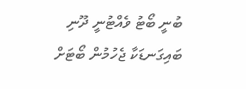ބުނީ ބޯޓު ވެއްޓުނީ ދޫނި ބައިގަނޑަކާ ޖެހުމުން ބޯޓަށް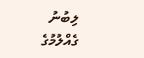ލިބުނު ގެއްލުމުގެ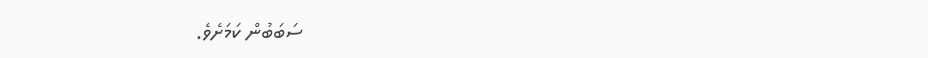ސަބަބުން ކަމަށެވެ.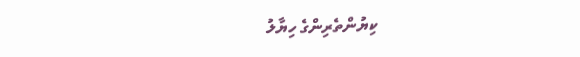ކިޔުންތެރިންގެ ހިޔާލު